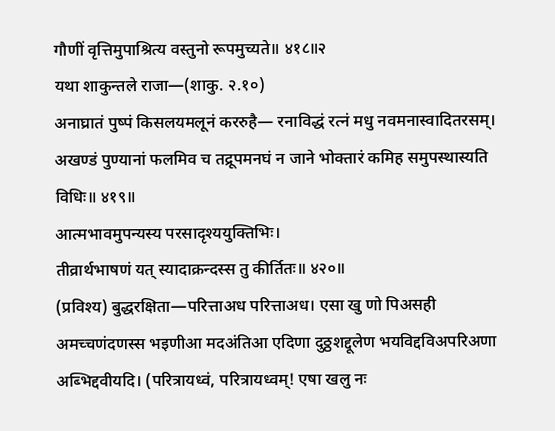गौणीं वृत्तिमुपाश्रित्य वस्तुनो रूपमुच्यते॥ ४१८॥२
यथा शाकुन्तले राजा—(शाकु. २.१०)
अनाघ्रातं पुष्पं किसलयमलूनं कररुहै— रनाविद्धं रत्नं मधु नवमनास्वादितरसम्।
अखण्डं पुण्यानां फलमिव च तद्रूपमनघं न जाने भोक्तारं कमिह समुपस्थास्यति विधिः॥ ४१९॥
आत्मभावमुपन्यस्य परसादृश्ययुक्तिभिः।
तीव्रार्थभाषणं यत् स्यादाक्रन्दस्स तु कीर्तितः॥ ४२०॥
(प्रविश्य) बुद्धरक्षिता—परित्ताअध परित्ताअध। एसा खु णो पिअसही अमच्चणंदणस्स भइणीआ मदअंतिआ एदिणा दुठ्ठशद्दूलेण भयविद्दविअपरिअणा अब्भिद्दवीयदि। (परित्रायध्वं, परित्रायध्वम्! एषा खलु नः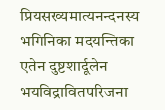प्रियसख्यमात्यनन्दनस्य भगिनिका मदयन्तिका एतेन दुष्टशार्दूलेन भयविद्रावितपरिजना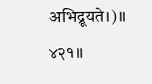अभिद्रूयते।)॥ ४२१॥